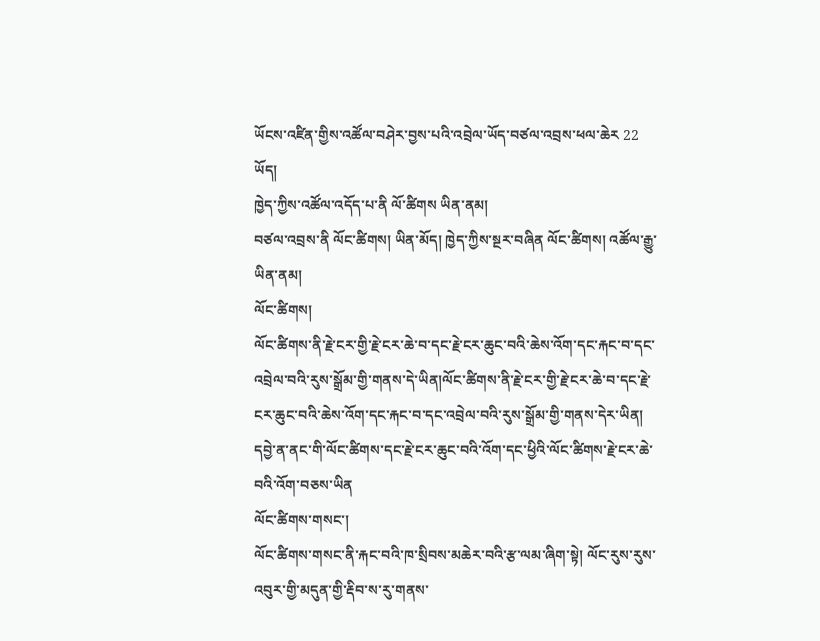ཡོངས་འཛིན་གྱིས་འཚོལ་བཤེར་བྱས་པའི་འབྲེལ་ཡོད་བཙལ་འབྲས་ཕལ་ཆེར 22 ཡོད།
ཁྱེད་ཀྱིས་འཚོལ་འདོད་པ་ནི ལོ་ཚིགས ཡིན་ནམ།
བཙལ་འབྲས་ནི ལོང་ཚིགས། ཡིན་མོད། ཁྱེད་ཀྱིས་སྔར་བཞིན ལོང་ཚིགས། འཚོལ་རྒྱུ་ཡིན་ནམ།
ལོང་ཚིགས།
ལོང་ཚིགས་ནི་རྗེ་ངར་གྱི་རྗེ་ངར་ཆེ་བ་དང་རྗེ་ངར་ཆུང་བའི་ཆེས་འོག་དང་རྐང་བ་དང་འབྲེལ་བའི་རུས་སྒྲོམ་གྱི་གནས་དེ་ཡིན།ལོང་ཚིགས་ནི་རྗེ་ངར་གྱི་རྗེ་ངར་ཆེ་བ་དང་རྗེ་ངར་ཆུང་བའི་ཆེས་འོག་དང་རྐང་བ་དང་འབྲེལ་བའི་རུས་སྒྲོམ་གྱི་གནས་དེར་ཡིན། དབྱེ་ན་ནང་གི་ལོང་ཚིགས་དང་རྗེ་ངར་ཆུང་བའི་འོག་དང་ཕྱིའི་ལོང་ཚིགས་རྗེ་ངར་ཆེ་བའི་འོག་བཅས་ཡིན
ལོང་ཚིགས་གསང་།
ལོང་ཚིགས་གསང་ནི་རྐང་བའི་ཁ་སྲིབས་མཆེར་བའི་རྩ་ལམ་ཞིག་སྟེ། ལོང་རུས་རུས་འབུར་གྱི་མདུན་གྱི་རྡིབ་ས་རུ་གནས་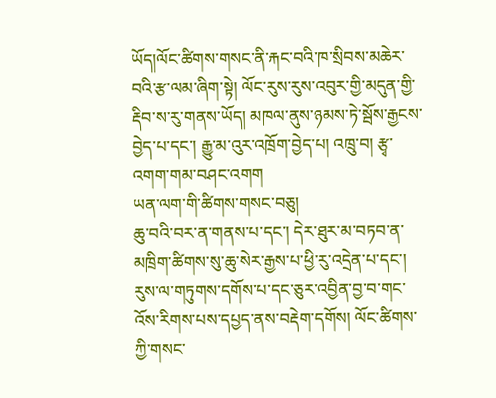ཡོད།ལོང་ཚིགས་གསང་ནི་རྐང་བའི་ཁ་སྲིབས་མཆེར་བའི་རྩ་ལམ་ཞིག་སྟེ། ལོང་རུས་རུས་འབུར་གྱི་མདུན་གྱི་རྡིབ་ས་རུ་གནས་ཡོད། མཁལ་ནུས་ཉམས་ཏེ་སྦོས་རྒྱངས་བྱེད་པ་དང་། རྒྱུ་མ་འུར་འཁྲོག་བྱེད་པ། འཁྲུ་བ། རྩྭ་འགག་གམ་བཤང་འགག
ཡན་ལག་གི་ཚིགས་གསང་བཅུ།
ཆུ་བའི་བར་ན་གནས་པ་དང་། དེར་ཐུར་མ་བཏབ་ན་མཁྲིག་ཚིགས་སུ་ཆུ་སེར་རྒྱས་པ་ཕྱི་རུ་འདྲེན་པ་དང་། རུས་ལ་གཏུགས་དགོས་པ་དང་ཅུར་འབྱིན་བྱ་བ་གང་འོས་རིགས་པས་དཔྱད་ནས་བརྡེག་དགོས། ལོང་ཚིགས་ཀྱི་གསང་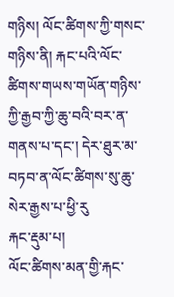གཉིས། ལོང་ཚིགས་ཀྱི་གསང་གཉིས་ནི། རྐང་པའི་ལོང་ཚིགས་གཡས་གཡོན་གཉིས་ཀྱི་རྒྱབ་ཀྱི་ཆུ་བའི་བར་ན་གནས་པ་དང་། དེར་ཐུར་མ་བཏབ་ན་ལོང་ཚིགས་སུ་ཆུ་སེར་རྒྱས་པ་ཕྱི་རུ
རྐང་རྡུམ་པ།
ལོང་ཚིགས་མན་གྱི་རྐང་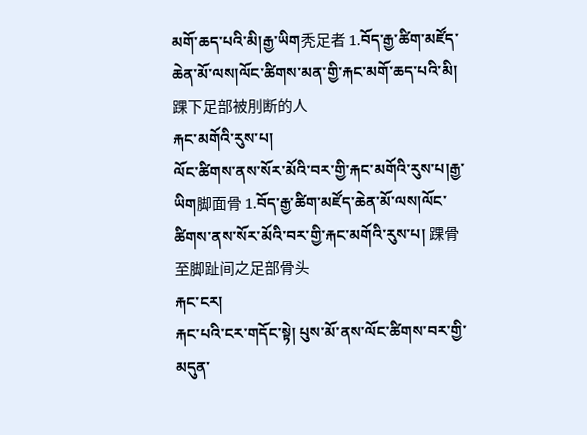མགོ་ཆད་པའི་མི།རྒྱ་ཡིག秃足者 1.བོད་རྒྱ་ཚིག་མཛོད་ཆེན་མོ་ལས།ལོང་ཚིགས་མན་གྱི་རྐང་མགོ་ཆད་པའི་མི། 踝下足部被刖断的人
རྐང་མགོའི་རུས་པ།
ལོང་ཚིགས་ནས་སོར་མོའི་བར་གྱི་རྐང་མགོའི་རུས་པ།རྒྱ་ཡིག脚面骨 1.བོད་རྒྱ་ཚིག་མཛོད་ཆེན་མོ་ལས།ལོང་ཚིགས་ནས་སོར་མོའི་བར་གྱི་རྐང་མགོའི་རུས་པ། 踝骨至脚趾间之足部骨头
རྐང་ངར།
རྐང་པའི་ངར་གདོང་སྟེ། པུས་མོ་ནས་ལོང་ཚིགས་བར་གྱི་མདུན་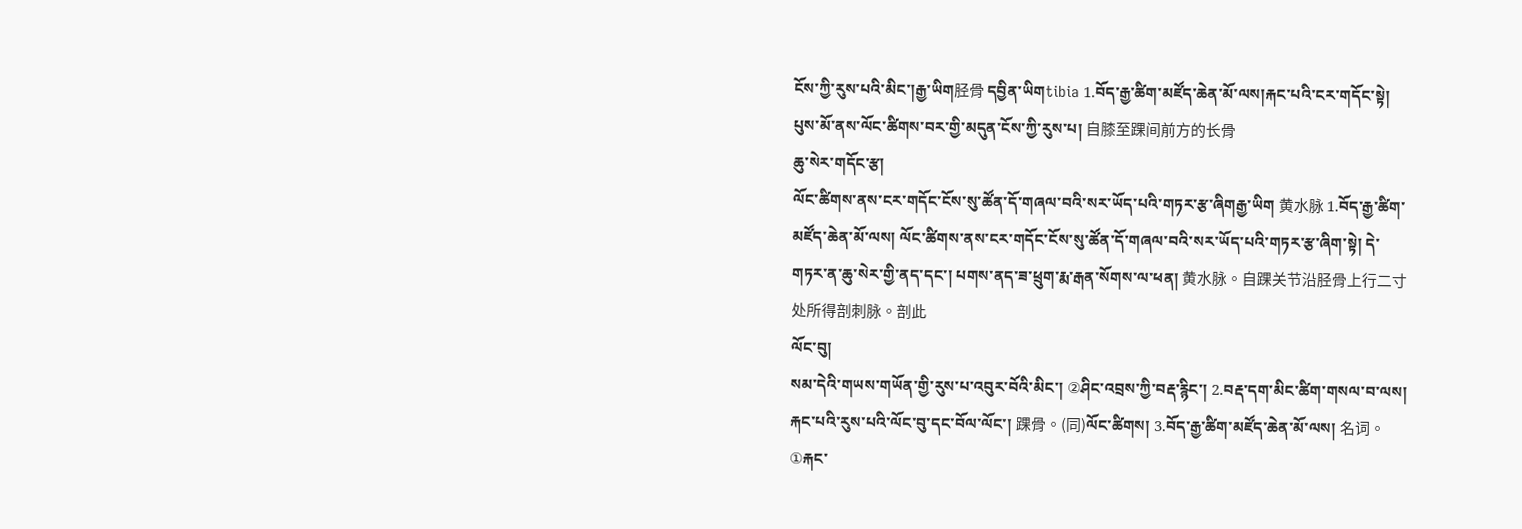ངོས་ཀྱི་རུས་པའི་མིང་།རྒྱ་ཡིག胫骨 དབྱིན་ཡིགtibia 1.བོད་རྒྱ་ཚིག་མཛོད་ཆེན་མོ་ལས།རྐང་པའི་ངར་གདོང་སྟེ། པུས་མོ་ནས་ལོང་ཚིགས་བར་གྱི་མདུན་ངོས་ཀྱི་རུས་པ། 自膝至踝间前方的长骨
ཆུ་སེར་གདོང་རྩ།
ལོང་ཚིགས་ནས་ངར་གདོང་ངོས་སུ་ཚོན་དོ་གཞལ་བའི་སར་ཡོད་པའི་གཏར་རྩ་ཞིགརྒྱ་ཡིག 黄水脉 1.བོད་རྒྱ་ཚིག་མཛོད་ཆེན་མོ་ལས། ལོང་ཚིགས་ནས་ངར་གདོང་ངོས་སུ་ཚོན་དོ་གཞལ་བའི་སར་ཡོད་པའི་གཏར་རྩ་ཞིག་སྟེ། དེ་གཏར་ན་ཆུ་སེར་གྱི་ནད་དང་། པགས་ནད་ཟ་ཕྲུག་རྨ་རྒན་སོགས་ལ་ཕན། 黄水脉。自踝关节沿胫骨上行二寸处所得剖刺脉。剖此
ལོང་བུ།
སམ་དེའི་གཡས་གཡོན་གྱི་རུས་པ་འབུར་བོའི་མིང་། ②ཤིང་འབྲས་ཀྱི་བརྡ་རྙིང་། 2.བརྡ་དག་མིང་ཚིག་གསལ་བ་ལས། རྐང་པའི་རུས་པའི་ལོང་བུ་དང་བོལ་ལོང་། 踝骨。(同)ལོང་ཚིགས། 3.བོད་རྒྱ་ཚིག་མཛོད་ཆེན་མོ་ལས། 名词。①རྐང་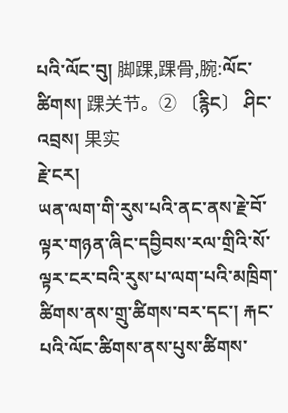པའི་ལོང་བུ། 脚踝,踝骨,腕:ལོང་ཚིགས། 踝关节。② 〔རྙིང〕 ཤིང་འབྲས། 果实
རྗེ་ངར།
ཡན་ལག་གི་རུས་པའི་ནང་ནས་རྗེ་བོ་ལྟར་གཉན་ཞིང་དབྱིབས་རལ་གྲིའི་སོ་ལྟར་ངར་བའི་རུས་པ་ལག་པའི་མཁྲིག་ཚིགས་ནས་གྲུ་ཚིགས་བར་དང་། རྐང་པའི་ལོང་ཚིགས་ནས་པུས་ཚིགས་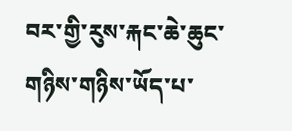བར་གྱི་རུས་རྐང་ཆེ་ཆུང་གཉིས་གཉིས་ཡོད་པ་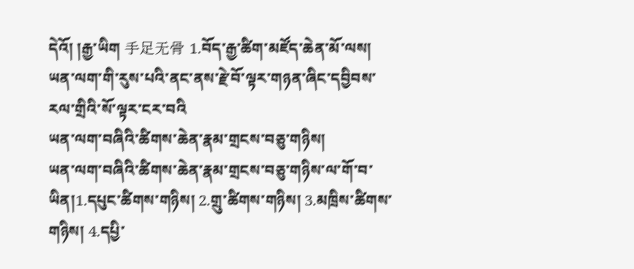དེའོ། །རྒྱ་ཡིག 手足无骨 1.བོད་རྒྱ་ཚིག་མཛོད་ཆེན་མོ་ལས། ཡན་ལག་གི་རུས་པའི་ནང་ནས་རྗེ་བོ་ལྟར་གཉན་ཞིང་དབྱིབས་རལ་གྲིའི་སོ་ལྟར་ངར་བའི
ཡན་ལག་བཞིའི་ཚིགས་ཆེན་རྣམ་གྲངས་བཅུ་གཉིས།
ཡན་ལག་བཞིའི་ཚིགས་ཆེན་རྣམ་གྲངས་བཅུ་གཉིས་ལ་གོ་བ་ཡིན།1.དཔུང་ཚིགས་གཉིས། 2.གྲུ་ཚིགས་གཉིས། 3.མཁྲིས་ཚིགས་གཉིས། 4.དཔྱི་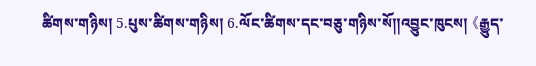ཚིགས་གཉིས། 5.པུས་ཚིགས་གཉིས། 6.ལོང་ཚིགས་དང་བཅུ་གཉིས་སོ༎འབྱུང་ཁུངས། 《རྒྱུད་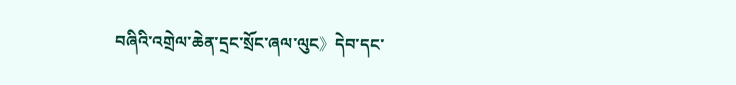བཞིའི་འགྲེལ་ཆེན་དྲང་སྲོང་ཞལ་ལུང》དེབ་དང་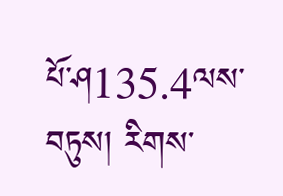པོ་ཤ135.4ལས་བཏུས། རིགས་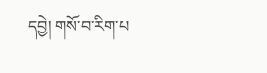དབྱེ། གསོ་བ་རིག་པ